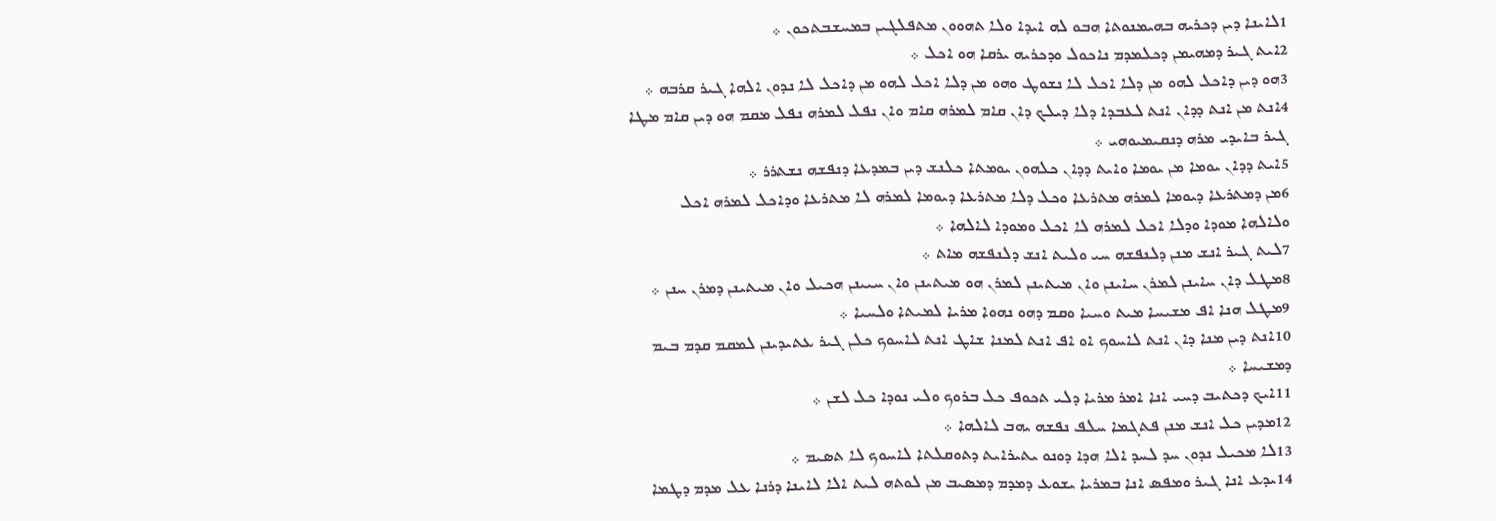1ܠܐܝܢܐ ܕܝܢ ܕܟܪܝܗ ܒܗܝܡܢܘܬܐ ܗܒܘ ܠܗ ܐܝܕܐ ܘܠܐ ܬܗܘܘܢ ܡܬܦܠܓܝܢ ܒܡܚܫܒܬܟܘܢ ܀
2ܐܝܬ ܓܝܪ ܕܡܗܝܡܢ ܕܟܠܡܕܡ ܢܐܟܘܠ ܘܕܟܪܝܗ ܝܪܩܐ ܗܘ ܐܟܠ ܀
3ܗܘ ܕܝܢ ܕܐܟܠ ܠܗܘ ܡܢ ܕܠܐ ܐܟܠ ܠܐ ܢܫܘܛ ܘܗܘ ܡܢ ܕܠܐ ܐܟܠ ܠܗܘ ܡܢ ܕܐܟܠ ܠܐ ܢܕܘܢ ܐܠܗܐ ܓܝܪ ܩܪܒܗ ܀
4ܐܢܬ ܡܢ ܐܢܬ ܕܕܐܢ ܐܢܬ ܠܥܒܕܐ ܕܠܐ ܕܝܠܟ ܕܐܢ ܩܐܡ ܠܡܪܗ ܩܐܡ ܘܐܢ ܢܦܠ ܠܡܪܗ ܢܦܠ ܡܩܡ ܗܘ ܕܝܢ ܩܐܡ ܡܛܐ ܓܝܪ ܒܐܝܕܝ ܡܪܗ ܕܢܩܝܡܝܘܗܝ ܀
5ܐܝܬ ܕܕܐܢ ܝܘܡܐ ܡܢ ܝܘܡܐ ܘܐܝܬ ܕܕܐܢ ܟܠܗܘܢ ܝܘܡܬܐ ܟܠܢܫ ܕܝܢ ܒܡܕܥܐ ܕܢܦܫܗ ܢܫܬܪܪ ܀
6ܡܢ ܕܡܬܪܥܐ ܕܝܘܡܐ ܠܡܪܗ ܡܬܪܥܐ ܘܟܠ ܕܠܐ ܡܬܪܥܐ ܕܝܘܡܐ ܠܡܪܗ ܠܐ ܡܬܪܥܐ ܘܕܐܟܠ ܠܡܪܗ ܐܟܠ ܘܠܐܠܗܐ ܡܘܕܐ ܘܕܠܐ ܐܟܠ ܠܡܪܗ ܠܐ ܐܟܠ ܘܡܘܕܐ ܠܐܠܗܐ ܀
7ܠܝܬ ܓܝܪ ܐܢܫ ܡܢܢ ܕܠܢܦܫܗ ܚܝ ܘܠܝܬ ܐܢܫ ܕܠܢܦܫܗ ܡܐܬ ܀
8ܡܛܠ ܕܐܢ ܚܐܝܢܢ ܠܡܪܢ ܚܐܝܢܢ ܘܐܢ ܡܝܬܝܢܢ ܠܡܪܢ ܗܘ ܡܝܬܝܢܢ ܘܐܢ ܚܝܝܢܢ ܗܟܝܠ ܘܐܢ ܡܝܬܝܢܢ ܕܡܪܢ ܚܢܢ ܀
9ܡܛܠ ܗܢܐ ܐܦ ܡܫܝܚܐ ܡܝܬ ܘܚܝܐ ܘܩܡ ܕܗܘ ܢܗܘܐ ܡܪܝܐ ܠܡܝܬܐ ܘܠܚܝܐ ܀
10ܐܢܬ ܕܝܢ ܡܢܐ ܕܐܢ ܐܢܬ ܠܐܚܘܟ ܐܘ ܐܦ ܐܢܬ ܠܡܢܐ ܫܐܛ ܐܢܬ ܠܐܚܘܟ ܟܠܢ ܓܝܪ ܥܬܝܕܝܢܢ ܠܡܩܡ ܩܕܡ ܒܝܡ ܕܡܫܝܚܐ ܀
11ܐܝܟ ܕܟܬܝܒ ܕܚܝ ܐܢܐ ܐܡܪ ܡܪܝܐ ܕܠܝ ܬܟܘܦ ܟܠ ܒܪܘܟ ܘܠܝ ܢܘܕܐ ܟܠ ܠܫܢ ܀
12ܡܕܝܢ ܟܠ ܐܢܫ ܡܢܢ ܦܬܓܡܐ ܚܠܦ ܢܦܫܗ ܝܗܒ ܠܐܠܗܐ ܀
13ܠܐ ܡܟܝܠ ܢܕܘܢ ܚܕ ܠܚܕ ܐܠܐ ܗܕܐ ܕܘܢܘ ܝܬܝܪܐܝܬ ܕܬܘܩܠܬܐ ܠܐܚܘܟ ܠܐ ܬܤܝܡ ܀
14ܝܕܥ ܐܢܐ ܓܝܪ ܘܡܦܤ ܐܢܐ ܒܡܪܝܐ ܝܫܘܥ ܕܡܕܡ ܕܡܤܝܒ ܡܢ ܠܘܬܗ ܠܝܬ ܐܠܐ ܠܐܝܢܐ ܕܪܢܐ ܥܠ ܡܕܡ ܕܛܡܐ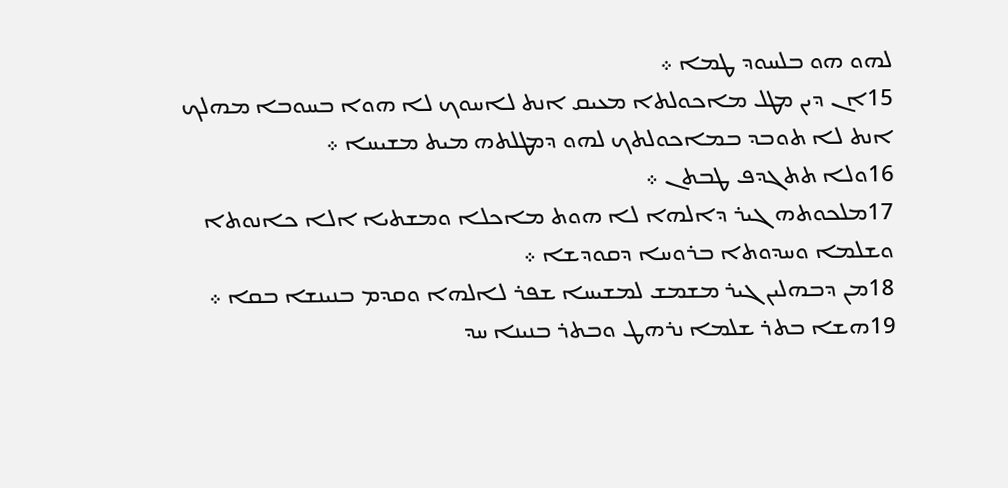ܠܗܘ ܗܘ ܒܠܚܘܕ ܛܡܐ ܀
15ܐܢ ܕܝܢ ܡܛܠ ܡܐܟܘܠܬܐ ܡܥܝܩ ܐܢܬ ܠܐܚܘܟ ܠܐ ܗܘܐ ܒܚܘܒܐ ܡܗܠܟ ܐܢܬ ܠܐ ܬܘܒܕ ܒܡܐܟܘܠܬܟ ܠܗܘ ܕܡܛܠܬܗ ܡܝܬ ܡܫܝܚܐ ܀
16ܘܠܐ ܬܬܓܕܦ ܛܒܬܢ ܀
17ܡܠܟܘܬܗ ܓܝܪ ܕܐܠܗܐ ܠܐ ܗܘܬ ܡܐܟܠܐ ܘܡܫܬܝܐ ܐܠܐ ܟܐܢܘܬܐ ܘܫܠܡܐ ܘܚܕܘܬܐ ܒܪܘܚܐ ܕܩܘܕܫܐ ܀
18ܡܢ ܕܒܗܠܝܢ ܓܝܪ ܡܫܡܫ ܠܡܫܝܚܐ ܫܦܪ ܠܐܠܗܐ ܘܩܕܡ ܒܢܝܢܫܐ ܒܩܐ ܀
19ܗܫܐ ܒܬܪ ܫܠܡܐ ܢܪܗܛ ܘܒܬܪ ܒܢܝܢܐ ܚܕ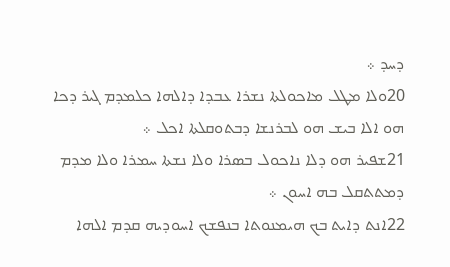ܕܚܕ ܀
20ܘܠܐ ܡܛܠ ܡܐܟܘܠܬܐ ܢܫܪܐ ܥܒܕܐ ܕܐܠܗܐ ܟܠܡܕܡ ܓܝܪ ܕܟܐ ܗܘ ܐܠܐ ܒܝܫ ܗܘ ܠܒܪܢܫܐ ܕܒܬܘܩܠܬܐ ܐܟܠ ܀
21ܫܦܝܪ ܗܘ ܕܠܐ ܢܐܟܘܠ ܒܤܪܐ ܘܠܐ ܢܫܬܐ ܚܡܪܐ ܘܠܐ ܡܕܡ ܕܡܬܬܩܠ ܒܗ ܐܚܘܢ ܀
22ܐܢܬ ܕܐܝܬ ܒܟ ܗܝܡܢܘܬܐ ܒܢܦܫܟ ܐܚܘܕܝܗ ܩܕܡ ܐܠܗܐ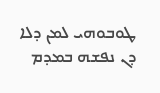ܛܘܒܘܗܝ ܠܡܢ ܕܠܐ ܕܢ ܢܦܫܗ ܒܡܕܡ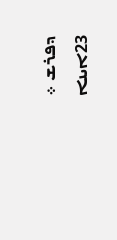ܕܦܪܫ ܀
23ܐܝܢܐ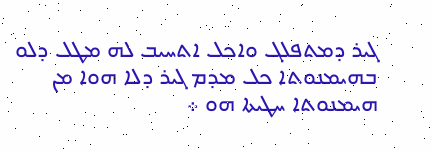ܓܝܪ ܕܡܬܦܠܓ ܘܐܟܠ ܐܬܚܝܒ ܠܗ ܡܛܠ ܕܠܘ ܒܗܝܡܢܘܬܐ ܟܠ ܡܕܡ ܓܝܪ ܕܠܐ ܗܘܐ ܡܢ ܗܝܡܢܘܬܐ ܚܛܝܬܐ ܗܘ ܀